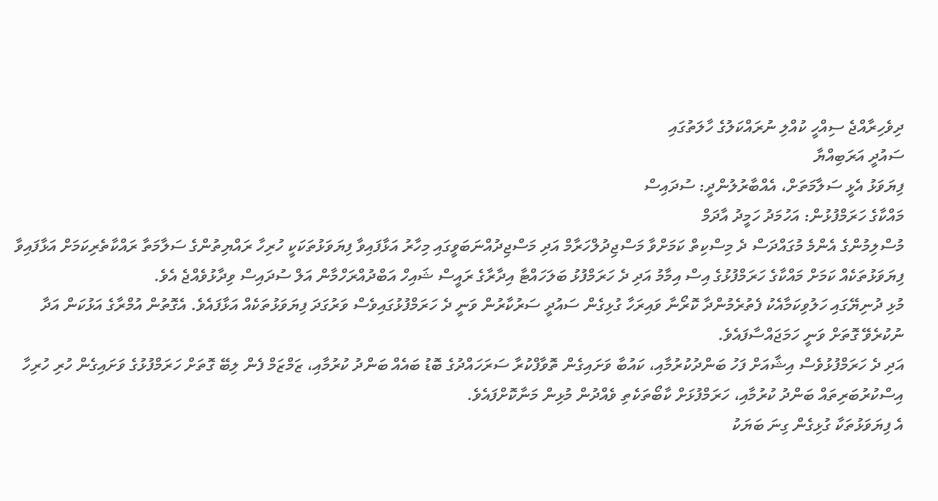ދިވެހިރާއްޖެ ސިއްހީ ކުއްލި ނުރައްކަލުގެ ހާލަތުގައި
ސައުދީ އަރަބިއްޔާ
ފިޔަވަޅު އެޅީ ސަލާމަތަށް، އެއްބާރުލުންދީ: ސުދައިސް
މައްކާގެ ހަރަމްފުޅުން: އަހުމަދު ހަމީދު އާދަމް
މުސްލިމުންގެ އެންމެ މުގައްދަސް ދެ މިސްކިތް ކަމަށްވާ މަސްޖިދުލްހަރާމް އަދި މަސްޖިދުއްނަބަވީގައި މިހާރު އަޅާފައިވާ ފިޔަވަޅުތަކަކީ ހުރިހާ ރައްޔިތުންގެ ސަލާމަތާ ރައްކާތެރިކަމަށް އަޅާފައިވާ ފިޔަވަޅުތަކެއް ކަމަށް މައްކާގެ ހަރަމްފުޅުގެ އިސް އިމާމު އަދި ދެ ހަރަމްފުޅު ބަލަހައްޓާ އިދާރާގެ ރައީސް ޝައިހް އަބްދުއްރަހްމާން އަލް ސުދައިސް ވިދާޅުވެއްޖެ އެވެ.
މުޅި ދުނިޔޭގައި ހަލުވިކަމާއެކު ފެތުރެމުންދާ ކޮރޯނާ ވައިރަހާ ގުޅިގެން ސައުދީ ސަރުކާރުން ވަނީ ދެ ހަރަމްފުޅުގައިވެސް ވަރުގަދަ ފިޔަވަޅުތަކެއް އަޅާފައެވެ. އެގޮތުން އުމްރާގެ އަޅުކަން އަދާ ނުކުރެވޭ ގޮތަށް ވަނީ ހަމަޖައްސާފައެވެ.
އަދި ދެ ހަރަމްފުޅުވެސް އިޝާއަށް ފަހު ބަންދުކުރުމާއި، ކައުބާ ވަށައިގެން ތޮވާފްކުރާ ސަރަހައްދުގެ ބޮޑު ބައެއް ބަންދު ކުރުމާއި، ޒަމްޒަމް ފެން ލިބޭ ގޮތަށް ހަރަމްފުޅުގެ ވަށައިގެން ހުރި ހުރިހާ އިސްކުރުބަރިތައް ބަންދު ކުރުމާއި، ހަރަމްފުޅަށް ކާބޯތަކެތި ވެއްދުން މުޅިން މަނާކޮށްފައެވެ.
އެ ފިޔަވަޅުތަކާ ގުޅިގެން ގިނަ ބަޔަކު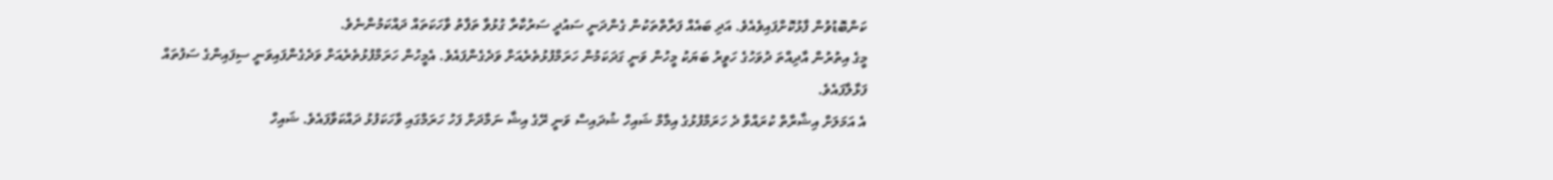ކަންބޮޑުވުން ފާޅުކޮށްފައިވެއެވެ. އަދި ބައެއް ފަރާތްތަކުން ގެންދަނީ ސައުދީ ސަރުކާރާ ގުޅުވާ ތަފާތު ވާހަކަތައް ދައްކަމުންނެވެ.
މީގެ އިތުރުން އާދިއްތަ ދުވަހުގެ ހަވީރު ބަޔަކު މީހުން ވަނީ ގަދަކަމުން ހަރަމްފުޅުތެރެއަށް ވަދެގެންފައެވެ. އެމީހުން ހަރަމްފުޅުތެރެއަށް ވަދެގެންފައިވަނީ ސިފައިންގެ ސަފުތައް ފަޅާލާފައެވެ.
އެ އަމަލަށް އިޝާރާތް ކުރައްވާ ދެ ހަރަމްފުޅުގެ އިމާމް ޝައިހް ޝުދައިސް ވަނީ ރޭގެ އިޝާ ނަމާދަށް ފަހު ހަރަމްގައި ވާހަކަފުޅު ދައްކަވާފައެވެ. ޝައިހް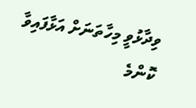ވިދާޅުވީ މިހާތަނަށް އަޅާފައިވާ ކޮންމެ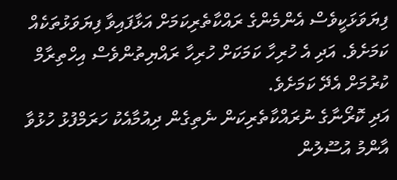ފިޔަވަޅަކީވެސް އެންމެންގެ ރައްކާތެރިކަމަށް އަޅާފައިވާ ފިޔަވަޅުތަކެއް ކަމަށެވެ. އަދި އެ ހުރިހާ ކަމަކަށް ހުރިހާ ރައްޔިތުންވެސް އިހްތިރާމް ކުރުމަށް އެދޭ ކަމަށެވެ.
އަދި ކޮރޯނާގެ ނުރައްކާތެރިކަން ނެތިގެން ދިއުމާއެކު ހަރަމްފުޅު ހުޅުވާ އާންމު އުސޫލުން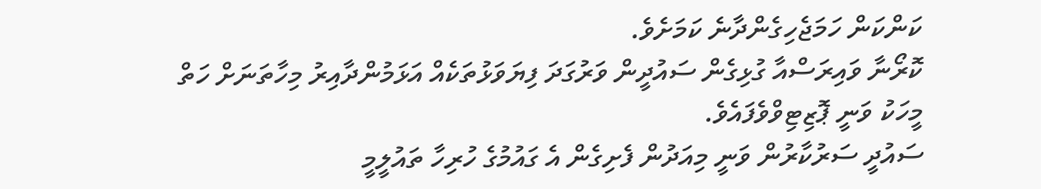ކަންކަން ހަމަޖެހިގެންދާނެ ކަމަށެވެ.
ކޮރޯނާ ވައިރަސްއާ ގުޅިގެން ސައުދީން ވަރުގަދަ ފިޔަވަޅުތަކެއް އަޅަމުންދާއިރު މިހާތަނަށް ހަތް މީހަކު ވަނީ ޕޮޒިޓިވްވެފައެވެ.
ސައުދީ ސަރުކާރުން ވަނީ މިއަދުން ފެށިގެން އެ ގައުމުގެ ހުރިހާ ތައުލީމީ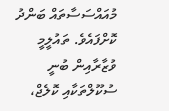މުއައްސަސާތައް ބަންދު ކޮށްފައެވެ. ތައުލީމީ ވުޒާރާއިން ބުނީ ސުކޫލްތަކާއި ކޮލެޖް،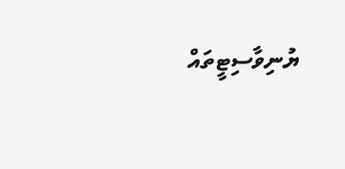ޔުނިވާސިޓީތައް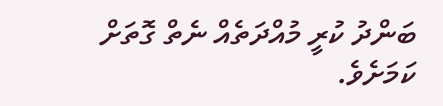ބަންދު ކުރީ މުއްދަތެއް ނެތް ގޮތަށް ކަމަށެވެ.